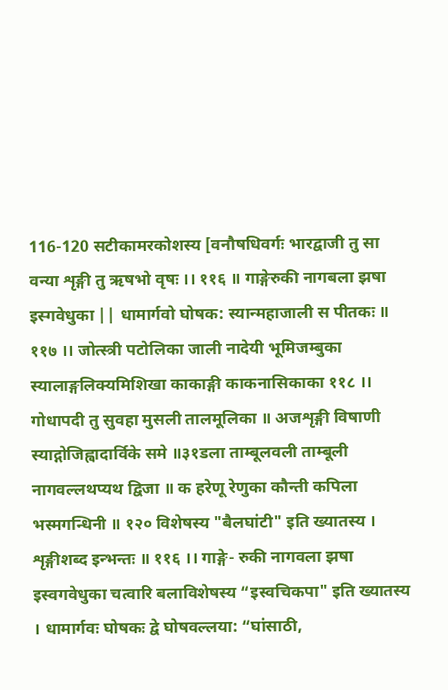116-120 सटीकामरकोशस्य [वनौषधिवर्गः भारद्वाजी तु सा वन्या शृङ्गी तु ऋषभो वृषः ।। ११६ ॥ गाङ्गेरुकी नागबला झषा इस्गवेधुका || धामार्गवो घोषक: स्यान्महाजाली स पीतकः ॥ ११७ ।। जोत्स्त्री पटोलिका जाली नादेयी भूमिजम्बुका स्यालाङ्गलिक्यमिशिखा काकाङ्गी काकनासिकाका ११८ ।। गोधापदी तु सुवहा मुसली तालमूलिका ॥ अजशृङ्गी विषाणी स्याद्गोजिह्वादार्विके समे ॥३१डला ताम्बूलवली ताम्बूली नागवल्लथप्यथ द्विजा ॥ क हरेणू रेणुका कौन्ती कपिला भस्मगन्धिनी ॥ १२० विशेषस्य "बैलघांटी" इति ख्यातस्य । शृङ्गीशब्द इन्भन्तः ॥ ११६ ।। गाङ्गे- रुकी नागवला झषा इस्वगवेधुका चत्वारि बलाविशेषस्य “इस्वचिकपा" इति ख्यातस्य । धामार्गवः घोषकः द्वे घोषवल्लया: “घांसाठी,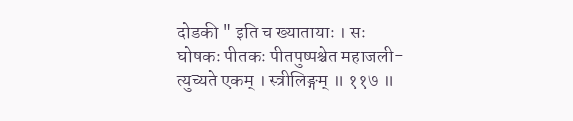दोडकी " इति च ख्यातायाः । सः घोषकः पीतकः पीतपुष्पश्चेत महाजली- त्युच्यते एकम् । स्त्रीलिङ्गम् ॥ ११७ ॥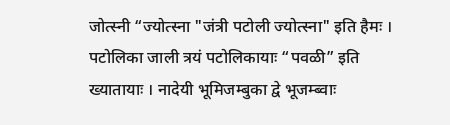जोत्स्नी “ज्योत्स्ना "जंत्री पटोली ज्योत्स्ना" इति हैमः । पटोलिका जाली त्रयं पटोलिकायाः “पवळी” इति ख्यातायाः । नादेयी भूमिजम्बुका द्वे भूजम्ब्वाः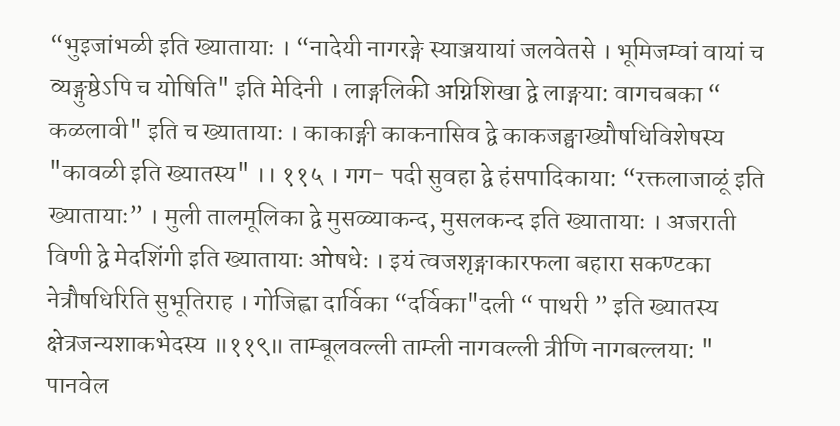“भुइजांभळी इति ख्यातायाः । “नादेयी नागरङ्गे स्याञ्जयायां जलवेतसे । भूमिजम्वां वायां च व्यङ्गुष्ठेऽपि च योषिति" इति मेदिनी । लाङ्गलिकी अग्निशिखा द्वे लाङ्गया: वागचबका “ कळलावी" इति च ख्यातायाः । काकाङ्गी काकनासिव द्वे काकजङ्घाख्यौषधिविशेषस्य "कावळी इति ख्यातस्य" ।। ११५ । गग- पदी सुवहा द्वे हंसपादिकाया: “रक्तलाजाळूं इति ख्यातायाः” । मुली तालमूलिका द्वे मुसळ्याकन्द, मुसलकन्द इति ख्यातायाः । अजराती विणी द्वे मेदशिंगी इति ख्यातायाः ओषधेः । इयं त्वजशृङ्गाकारफला बहारा सकण्टका नेत्रौषधिरिति सुभूतिराह । गोजिह्वा दार्विका “दर्विका"दली “ पाथरी ” इति ख्यातस्य क्षेत्रजन्यशाकभेदस्य ॥११९॥ ताम्बूलवल्ली ताम्ली नागवल्ली त्रीणि नागबल्लया: " पानवेल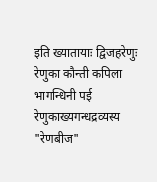इति ख्यातायाः द्विजहरेणुः रेणुका कौन्ती कपिला भागन्धिनी पई रेणुकाख्यगन्धद्रव्यस्य "रेणबीज"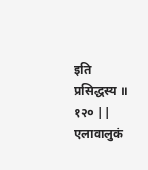इति प्रसिद्धस्य ॥ १२० || एलावालुकं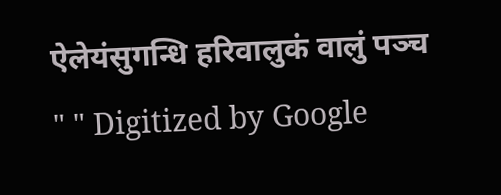ऐलेयंसुगन्धि हरिवालुकं वालुं पञ्च " " Digitized by Google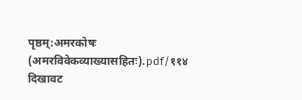पृष्ठम्:अमरकोषः (अमरविवेकव्याख्यासहितः).pdf/११४
दिखावट